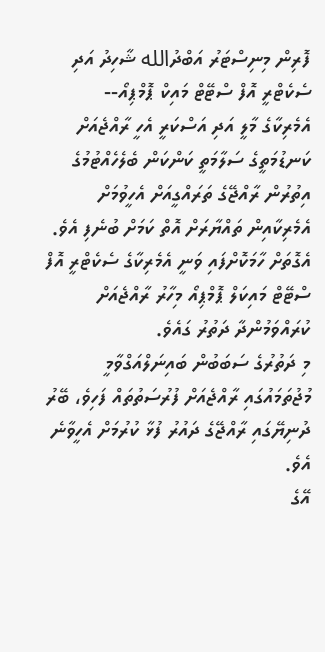ފޮރިން މިނިސްޓަރު އަބްދުالله ޝާހިދު އަދި ސެކެޓްރީ އޮފް ސްޓޭޓް މައިކް ޕޮމްޕިއޯ--
އެމެރިކާގެ މާލީ އަދި އަސްކަރީ އެހީ ރާއްޖެއަށް
ކަނޑުމަތީގެ ސަލާމަތީ ކަންކަން ބެލެހެއްޓުމުގެ އިތުރުން ރާއްޖޭގެ ތަރައްގީއަށް އެހީވުމަށް އެމެރިކާއިން ތައްޔާރަށް އޮތް ކަމަށް ބުނެފި އެވެ.
އެގޮތަށް ހާމަކޮށްފައި ވަނީ އެމެރިކާގެ ސެކެޓްރީ އޮފް ސްޓޭޓް މައިކަލް ޕޮމްޕިއޯ މިހާރު ރާއްޖެއަށް ކުރައްވަމުންދާ ދަތުރު ގައެވެ.
މި ދަތުރުގެ ސަބަބުން ބައިނަލްއަގްވާމީ މުޖުތަމައުގައި ރާއްޖެއަށް ފުރުސަތުތައް ފަހިވެ، ބޭރު ދުނިޔޭގައި ރާއްޖޭގެ ދައުރު ފުޅާ ކުރުމަށް އެހީވާނެ އެވެ.
އޭގެ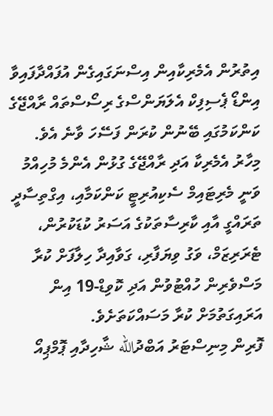އިތުރުން އެމެރިކާއިން އިސްނަގައިގެން އުފައްދާފައިވާ އިންޑޯ ޕެސިފިކް އެލަޔަންސްގެ ރިސޯސްތައް ރާއްޖޭގެ ކަންކަމުގައި ބޭނުން ކުރަން ފަސޭހަ ވާނެ އެވެ.
މިހާރު އެމެރިކާ އަދި ރާއްޖޭގެ ގުޅުން އެންމެ މުހިއްމު ވަނީ މެރިޓައިމް ސެކިއުރިޓީ ކަންކަމާއި، އިގްތިސާދީ ތަރައްގީ އާއި ކާރިސާތަކުގެ އަސަރު ކުޑަކުރުން، ޓެރަރިޒަމް، ވަގު ވިޔަފާރި، ގަވާއިދާ ހިލާފަށް ކުރާ މަސްވެރިން ހުއްޓުވުން އަދި ކޮވިޑް-19 އިން އަރައިގަތުމަށް ކުރާ މަސައްކަތަށެވެ.
ފޮރިން މިނިސްޓަރު އަބްދުالله ޝާހިދާއި ޕޮމްޕިއޯ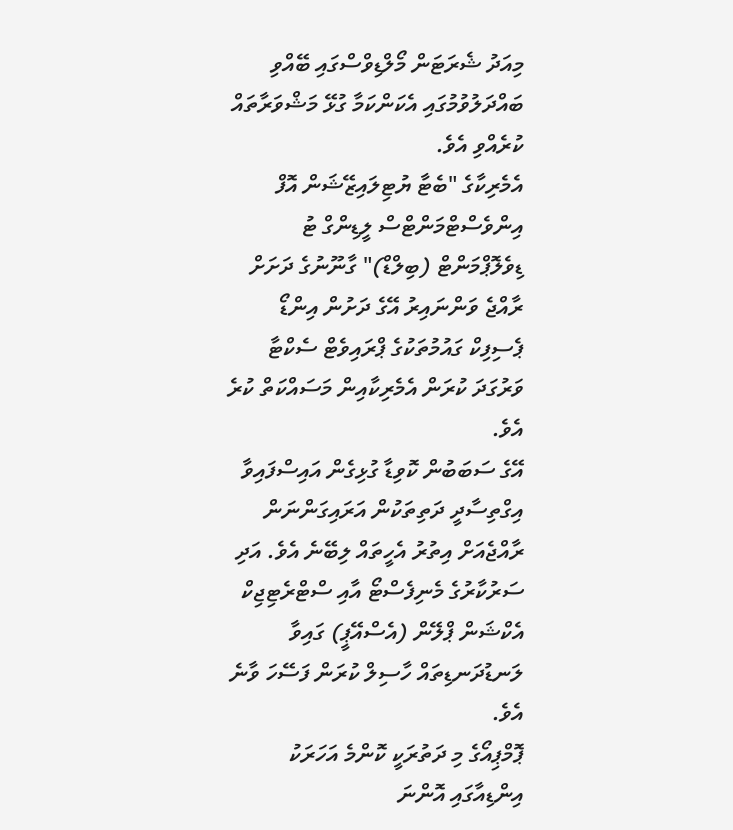މިއަދު ޝެރަޓަން މޯލްޑިވްސްގައި ބޭއްވި ބައްދަލުވުމުގައި އެކަންކަމާ ގުޅޭ މަޝްވަރާތައް ކުރެއްވި އެވެ.
އެމެރިކާގެ "ބެޓާ ޔުޓިލައިޒޭޝަން އޮފް އިންވެސްޓްމަންޓްސް ލީޑިންގް ޓު ޑިވެލޮޕްމަންޓް (ބިލްޑް)" ގާނޫނުގެ ދަށަށް ރާއްޖެ ވަންނައިރު އޭގެ ދަށުން އިންޑޯ ޕެސިފިކް ގައުމުތަކުގެ ޕްރައިވެޓް ސެކްޓާ ވަރުގަދަ ކުރަން އެމެރިކާއިން މަސައްކަތް ކުރެ އެވެ.
އޭގެ ސަބަބުން ކޮވިޑާ ގުޅިގެން އައިސްފައިވާ އިގްތިސާދީ ދަތިތަކުން އަރައިގަންނަން ރާއްޖެއަށް އިތުރު އެހީތައް ލިބޭނެ އެވެ. އަދި ސަރުކާރުގެ މެނިފެސްޓޯ އާއި ސްޓްރެޓިޖިކް އެކްޝަން ޕްލޭން (އެސްއޭޕީ) ގައިވާ ލަނޑުދަނޑިތައް ހާސިލް ކުރަން ފަސޭހަ ވާނެ އެވެ.
ޕޮމްޕިއޯގެ މި ދަތުރަކީ ކޮންމެ އަހަރަކު އިންޑިއާގައި އޮންނަ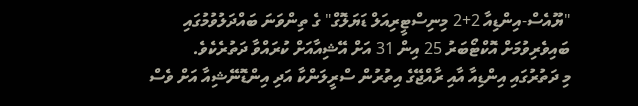"ޔޫއެސް-އިންޑިއާ 2+2 މިނިސްޓީރިއަލް ޑަޔަލޮގް" ގެ ތިންވަނަ ބައްދަލުވުމުގައި ބައިވެރިވުމަށް އޮކްޓޯބަރު 25 އިން 31 އަށް އޭޝިއާއަށް ކުރައްވާ ދަތުރެކެވެ.
މި ދަތުރުގައި އިންޑިއާ އާއި ރާއްޖޭގެ އިތުރުން ސްރީލަންކާ އަދި އިންޑޮނޭޝިއާ އަށް ވެސް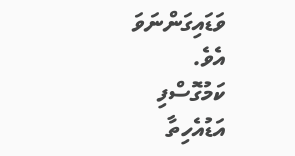ވަޑައިގަންނަވަ އެވެ.
ކަމުގޮސްފި
އަޑުއެހިތާ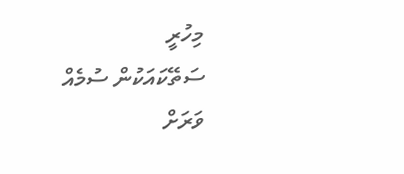މިހުރީ
ސަތޭކައަކުން ސުމެއް
ވަރަށް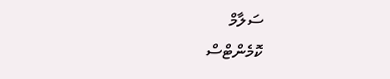ސަލާމް
ކޮމެންޓްސް